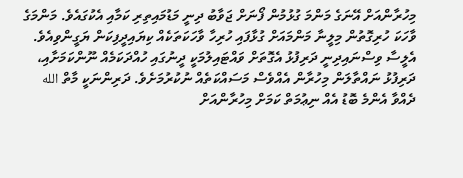މިހުރާންއަށް އޭނަގެ މަންމަ ގުޅުމުން ފޯނަށް ޖަވާބު ދިނީ މަޑުމައިތިރި ކަމާއި އެކުގައެވެ. މަންމަގެ ވާހަކަ ހުރިގޮތުން މިލީނާ މަންމައަށް ގުޅާފައި ހުރިހާ ވާހަކަތަކެއް ކިޔައިދީފިކަން ޔަގީންވިއެވެ. އެލީސާ ވިސްނައިދިނީ ދަރިފުޅު އެގޮތަށް ވައްޓައިލުމަކީ ދީނުގައި ހުއްދަކަމެއް ނޫންކަމަށާއި، ދަރިފުޅު ނައްތާލަން މިހުރާން އެއްވެސް މަސައްކަތެއް ނުކުރުމަށެވެ. ދަރިންނަކީ މާތް الله ދެއްވާ އެންމެ ބޮޑު އެއް ނިޢުމަތް ކަމަށް މިހުރާންއަށް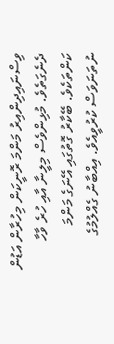ވިސްނައިދިންއިރު މަންމަ ރޮނީކަން މިހުރާން އަޑުން ދެނެގަތެވެ. މުޅިންވެސް މިލީނާ އާއި ހުރެ ވާހާ ކަންތަކެވެ. ބޭކާރު ގޮތުގައި އޭނަގެ މަންމަ ނުތަނަވަސް ކުރުވީއެވެ. އިއްބާނު ގެއްލުމުގެ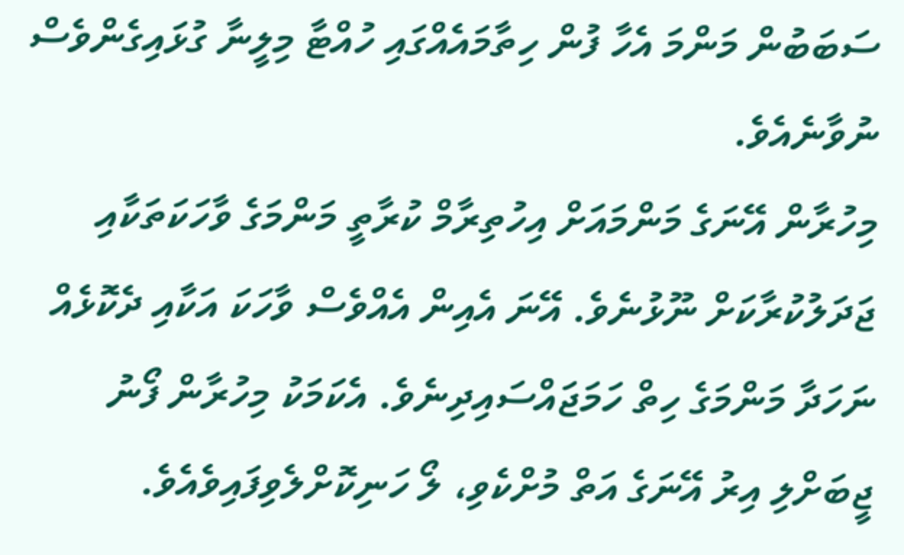ސަބަބުން މަންމަ އެހާ ފުން ހިތާމައެއްގައި ހުއްޓާ މިލީނާ ގުޅައިގެންވެސް ނުވާނެއެވެ.
މިހުރާން އޭނަގެ މަންމައަށް އިހުތިރާމް ކުރާތީ މަންމަގެ ވާހަކަތަކާއި ޖަދަލުކުރާކަށް ނޫޅުނެވެ. އޭނަ އެއިން އެއްވެސް ވާހަކަ އަކާއި ދެކޮޅެއް ނަހަދާ މަންމަގެ ހިތް ހަމަޖައްސައިދިނެވެ. އެކަމަކު މިހުރާން ފޯނު ޖީބަށްލި އިރު އޭނަގެ އަތް މުށްކެވި، ލޯ ހަނިކޮށްލެވިފައިވެއެވެ.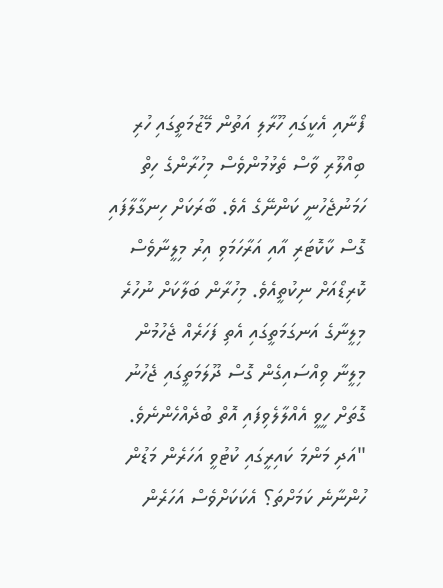ފޯނާއި އެކީގައި ހޫރާލި އަތުން މޭޒުމަތީގައި ހުރި ބިއްލޫރި ވާސް ތެޅުމުންވެސް މިހުރާންގެ ހިތް ހަމަނުޖެހުނީ ކަންނޭގެ އެވެ. ބާރަކަށް ހިނގާލާފައި ގޮސް ކާކޮޓަރި އާއި އަރާހަމަވި އިރު މިލީނާވެސް ކޮރިޑޯއަށް ނިކުތީއެވެ. މިހުރާން ބަލާކަށް ނުހުރެ މިލީނާގެ އަނގަމަތީގައި އެތި ފަހަރެއް ޖެހުމުން މިލީނާ ވިއްސައިގެން ގޮސް ދޫލަމަތީގައި ޖެހުނު ގޮތަށް ހީވީ އެއްލާލެވިފައި އޮތް ބުދެއްހެންނެވެ.
"އަދި މަންމަ ކައިރީގައި ކުޓުވީ އަހަރެން މަޑުން ހުންނާނެ ކަމަށްތަ؟ އެކަކަށްވެސް އަހަރެން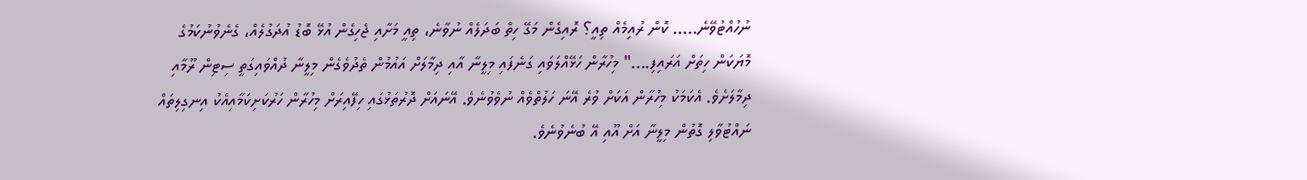ނުހުއްޓުވޭނެ..... ކޮން ރުއިމެއް ތިއީ؟ ރޮއިގެން މަގޭ ހިތް ބަދަލެއް ނުވާނެ، ތިއީ މަށާއި ޖެހިގެން އުޅޭ ބޮޑު އުދަގުލެއް، ގެނެވުނުކަމުގެ މޮޔަކަން ހިތަށް އަރައިފި...." މިހުރާން ހަޅޭއްލަވައި ގަނެފައި މިލީނާ އާއި ދިމާލަށް އައުމުން ތެދުވެގެން މިލީނާ ދުއްވައިގަތީ ސިޓިން ރޫމާއި ދިމާލަށެވެ. އެކަމަކު މިހުރާން އަކަށް ވުރެ އޭނަ ހަލުތްވެއް ނުވެވުނެވެ. އޭނައަށް ދޮރުތަޅުގައި ހިފޭއިރަށް މިހުރާން ހަރުކަށިކަމާއިއެކު އިނގިލިތައް ނައްޓުވާލި ގޮތުން މިލީނާ އަށް އޫއި އޭ ބުނެވުނެވެ.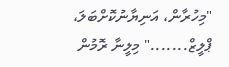"މިހުރާން، އަނިޔާނުކޮށްބަލަ، ޕްލީޒް......." މިލީނާ ރޮމުން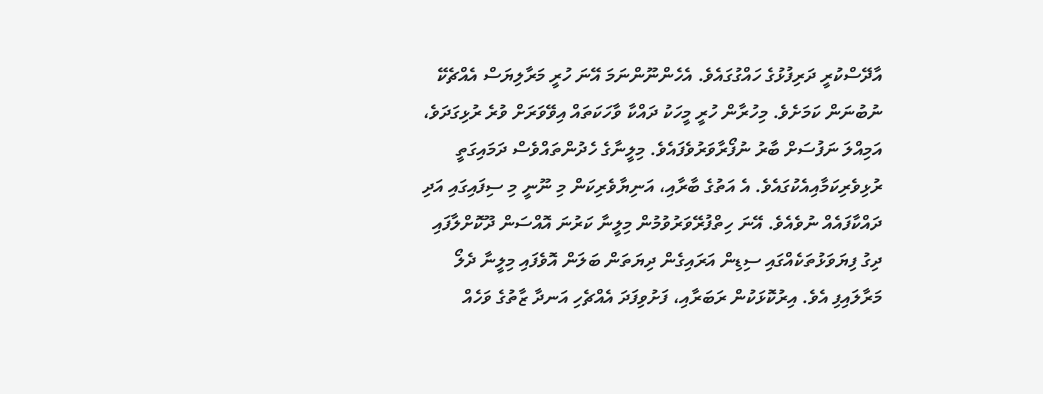އާދޭސްކުރީ ދަރިފުޅުގެ ހައްގުގައެވެ. އެހެންނޫންނަމަ އޭނަ ހުރީ މަރާލިޔަސް އެއްޗެކޭ ނުބުނަން ކަމަށެވެ. މިހުރާން ހުރީ މީހަކު ދައްކާ ވާހަކަތައް އިވޭވަރަށް ވުރެ ރުޅިގަދަވެ، އަމިއްލަ ނަފުސަށް ބާރު ނުފޯރާވަރުވެފައެވެ. މިލީނާގެ ހެދުންތައްވެސް ދަމައިގަތީ ރުޅިވެރިކަމާއިއެކުގައެވެ. އެ އަތުގެ ބާރާއި، އަނިޔާވެރިކަން މި ނޫނީ މި ސިފައިގައި އަދި ދައްކާފައެއް ނުވެއެވެ. އޭނަ ހިތްފުރޭވަރުވުމުން މިލީނާ ކަރުނަ އޮއްސަން ދޫކޮށްލާފައި ދިގު ފިޔަވަޅުތަކެއްގައި ސިޑިން އަރައިގެން ދިޔަތަން ބަލަން އޮވެފައި މިލީނާ ދެލޯ މަރާލައިފި އެވެ. އިރުކޮޅަކުން ރަބަރާއި، ފަށުވިފަދަ އެއްޗެހި އަނދާ ޒާތުގެ ވަހެއް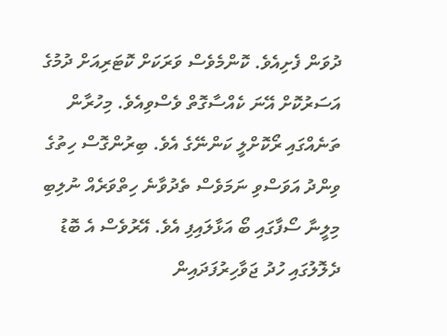ދުވަން ފެށިއެވެ. ކޮންމެވެސް ވަރަކަށް ކޮޓަރިއަށް ދުމުގެ އަސަރުކޮށް އޭނަ ކެއްސާގޮތް ވެސްވިއެވެ. މިހުރާން ތަނެއްގައި ރޯކޮށްލީ ކަންނޭގެ އެވެ. ބިރުންގޮސް ހިތުގެ ވިންދު އަވަސްވި ނަމަވެސް ތެދުވާނެ ހިތްވަރެއް ނުލިބި މިލީނާ ސޯފާގައި ބޯ އަޅާލައިފި އެވެ. އޭރުވެސް އެ ބޮޑު ދެލޮލުގައި ހުދު ޖަވާހިރުފަދައިން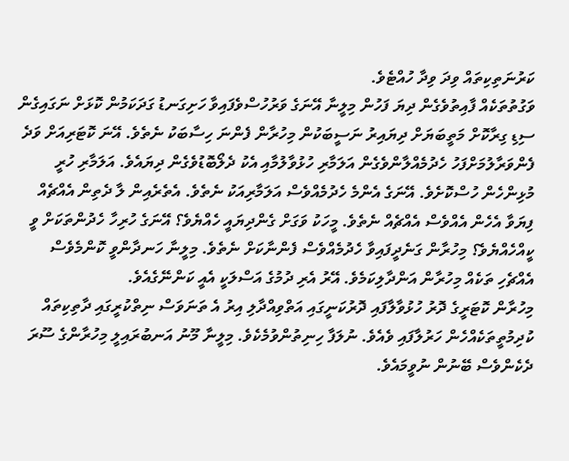ކަރުނަތިކިތައް ވިދަ ވިދާ ހުއްޓެވެ.
ވަގުތުތަކެއް ފާއިތުވެގެން ދިޔަ ފަހުން މިލީނާ އޭނަގެ ވަރުހުސްވެފައިވާ ހަށިގަނޑު ގަދަކަމުން ކޮޅަށް ނަގައިގެން ސިޑި ގިރާކޮށް މަތީބަޔަށް ދިޔައިރު ނަސީބަކުން މިހުރާން ފެންނަ ހިސާބަކު ނެތެވެ. އޭނަ ކޮޓަރިއަށް ވަދެ ފެންވަރާލުމަށްފަހު ހެދުމެއްލާންވެގެން އަލަމާރި ހުޅުވާލުމާއި އެކު ދެލޯބޮޑުވެގެން ދިޔައެވެ. އަލަމާރި ހުރީ މުޅިންހެން ހުސްކޮށެވެ. އޭނަގެ އެންމެ ހެދުމެއްވެސް އަލަމާރިއަކު ނެތެވެ. އެތެރެއިން ލާ ދެތިން އެއްޗެއް ފިޔަވާ އެހެން އެއްވެސް އެއްޗެއް ނެތެވެ. މީހަކު ވަގަށް ގެންދިޔައީ ހެއްޔެވެ؟ އޭނަގެ ހުރިހާ ހެދުންތަކަށް ވީ ކީއްހެއްޔެވެ؟ މިހުރާން ގަނެދީފައިވާ ހެދުމެއްވެސް ފެންނާކަށް ނެތެވެ. މިލީނާ ހަނދާންވީ ކޮންމެވެސް އެއްޗެހި ތަކެއް މިހުރާން އަންދާލިކަމެވެ. އޭރު އެރި ދުމުގެ އަސްލަކީ އެއީ ކަންނޭގެއެވެ.
މިހުރާން ކޮޓަރީގެ ދޮރު ހުޅުވާލާފައި ދޮރުކަނީގައި އަތްވިއްދާލި އިރު އެ ތަނަވަސް ނިތްކުރީގައި ދާތިކިތައް ކުދިމުތީތަކެއްހެން ހަރުލާފައި ވެއެވެ. ނުލަފާ ހިނިތުންވުމެކެވެ. މިލީނާ މޫނު އަނބުރައިލީ މިހުރާންގެ ސޫރަ ދެކެންވެސް ބޭނުން ނުވީމައެވެ.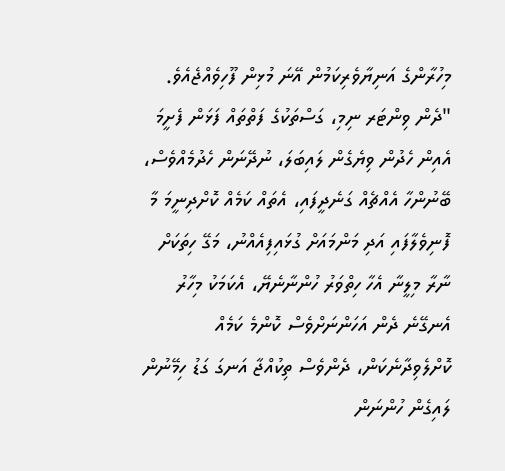މިހުރާންގެ އަނިޔާވެރިކަމުން އޭނަ މުޅިން ފޫހިވެއްޖެއެވެ.
"ދެން ވިންޓަރ ނިމި، ގަސްތަކުގެ ފަތްތައް ފަޅަން ފެށީމަ އެއިން ހެދުން ވިޔެގެން ލައިބަލަ، ނުދޭނަން ހެދުމެއްވެސް، ބޭނުންހާ އެއްޗެއް ގަނެދީފައި، އެތައް ކަމެއް ކޮށްދިނީމަ މާ ފޮނިވެލާފައި އަދި މަންމައަށް ގުޅައިފިއެއްނު، މަގޭ ހިތަކަށް ނާރާ މިލީނާ އެހާ ހިތްވަރު ހުންނާނެޔޭ، އެކަމަކު މިހާރު އެނގޭނެ ދެން އަހަންނަށްވެސް ކޮންމެ ކަމެއް ކޮށްލެވިދާނެކަން، ދެންވެސް ތިކުއްޖާ އަނގަ ގަޑު ހިމޭނުން ލައިގެން ހުންނަން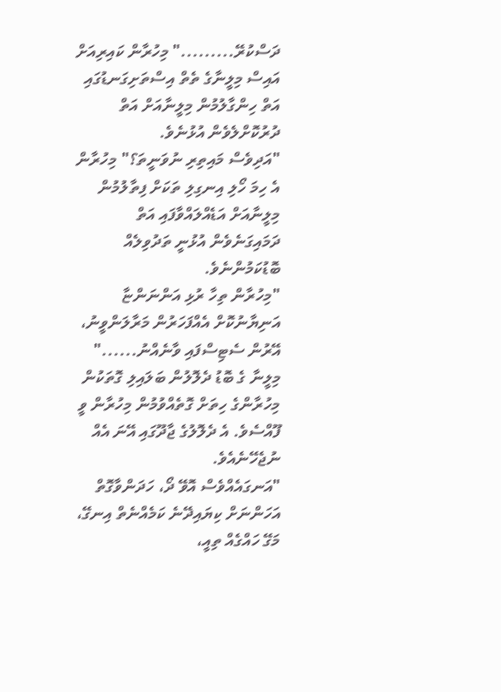ދަސްކުރޭ........." މިހުރާން ކައިރިއަށް އައިސް މިލީނާގެ ތެތް އިސްތަށިގަނޑުގައި އަތް ހިންގާލުމުން މިލީނާއަށް އަތް ދުރުކޮށްލެވެން އުޅުނެވެ.
"އަދިވެސް މައިތިރި ނުވަނީތަ؟" މިހުރާން އެ ހިމަ ހޯލި އިނގިލި ތަކަށް ފިތާލުމުން މިލީނާއަށް އަޑެއްލައްވާފައި އަތް ދަމައިގަނެވެން އުޅުނީ ތަދުވިލެއް ބޮޑުކަމުންނެވެ.
"މިހުރާން ތިހާ ރުޅި އަންނަންޏާ އަނިޔާނުކޮށް އެއްފަހަރުން މަރާލަންވީނު، އޭރުން ސެޓިސްފައި ވާނެއްނު......" މިލީނާ ގެ ބޮޑު ދެލޮލުން ބަލައިލި ގޮތަކުން މިހުރާންގެ ހިތަށް ގޮތެއްވުމުން މިހުރާން ވީ ފޫއްސެވެ. އެ ދެލޮލުގެ ޖާދޫގައި އޭނަ އެއް ނުޖެހޭނެއެވެ.
"އަނގައެއްވެސް އޮވޭ ދޯ، ހަދަންވާގޮތް އަހަންނަށް ކިޔައިދޭނެ ކަމެއްނެތް އިނގޭ، މަގޭ ހައްގެއް ތިއީ،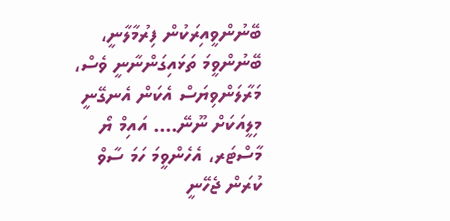ބޭނުންވީއިރަކުން ފިރުމާލާނީ، ބޭނުންވީމަ ތަޅައިގަންނާނީ ވެސް، މަރާލަންވިޔަސް އެކަން އެނގޭނީ މިލީއަކަށް ނޫނޭ.... އައިމް ޔޯ މާސްޓަރ، އެހެންވީމަ ހަމަ ސާވް ކުރަން ޖެހޭނީ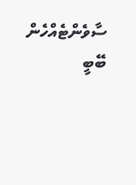ސާވެންޓެއްހެން ބޭބީ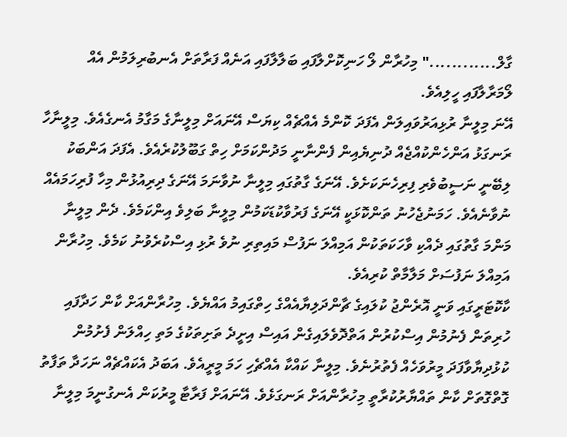ގާލް............" މިހުރާން ލޯ ހަނިކޮށްލާފައި ބަލާލާފައި އަނެއް ފަރާތަށް އެނބުރިލަމުން އެއް ލޯމަރާލާފައި ހީލިއެވެ.
އޭނަ މިލީނާ ރުޅިއަރުވައިލަން އެފަދަ ކޮންމެ އެއްޗެއް ކިޔަސް އޭނައަށް މިލީނާގެ މަގާމު އެނގެއެވެ. މިލީނާހާ ރަނގަޅު އަންހެންކުއްޖެއް ދުނިޔެއިން ފެންނާނީ މަދުންކަމަށް ހިތް ގަބޫލުކުރެއެވެ. އެފަދަ އަންބަކު ލިބޭނީ ނަސީބުވެރި ފިރިހެނަކަށެވެ. އޭނަގެ ގާތުގައި މިލީނާ ނުވާނަމަ އޭނަގެ ދިރިއުޅުން މިހާ ފުރިހަމައެއް ނުވާނެއެވެ. ހަމަނުޖެހުނު ތަންކޮޅަކީ އޭނަގެ ފަރުވާކުޑަކަމުން މިލީނާ ބަލިވެ އިންކަމެވެ. ދެން މިލީނާ މަންމަ ގާތުގައި ދެއްކި ވާހަކަތަކުން އަމިއްލަ ނަފުސް މައިތިރި ނުވެ ރުޅި އިސްކުރެވުނު ކަމެވެ. މިހުރާން އަމިއްލަ ނަފުސަށް މަލާމާތް ކުރިއެވެ.
ކާކޮޓަރީގައި ވަނީ އޮރެންޖު ކުލައިގެ ޗާންދަލިޔާއެއްގެ ހިތްގައިމު އައްޔެވެ. މިހުރާންއަށް ކާން ހަދާފައި ހުރިތަން ފެނުމުން އިސްކުރުން އަތްދޮވެލައިގެން އައިސް އިށީދެ ތަށިތަކުގެ މަތި ހިއްލަން ފެށުމުން ކުޅުދިޔާވާފަދަ މީރުވަހެއް ފެތުރުނެވެ. މިލީނާ ކައްކާ އެއްޗެހި ހަމަ މީރީއެވެ. އަބަދު އެކައްޗެއް ނަހަދާ ތަފާތު ގޮތްގޮތަށް ކާން ތައްޔާރުކުރާތީ މިހުރާންއަށް ރަނގަޅެވެ. އޭނައަށް ފަރާޓާ މީރުކަން އެނގުނީމަ މިލީނާ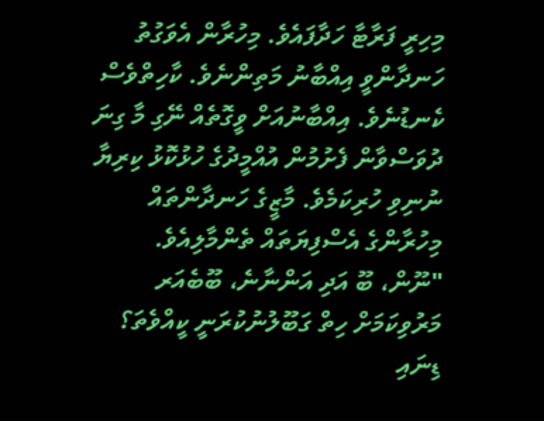މިހިރީ ފަރާޓާ ހަދާފައެވެ. މިހުރާން އެވަގުތު ހަނދާންވީ އިއްބާނު މަތިންނެވެ. ކާހިތްވެސް ކެނޑުނެވެ. އިއްބާނުއަށް ވީގޮތެއް ނޭގި މާ ގިނަ ދުވަސްވާން ފެށުމުން އުއްމީދުގެ ހުޅުކޮޅު ކިރިޔާ ނުނިވި ހުރިކަމެވެ. މާޒީގެ ހަނދާންތައް މިހުރާންގެ އެސްފިޔަތައް ތެންމާލިއެވެ.
"ނޫން، ބޫ އަދި އަންނާނެ، ބޫބެއަރ މަރުވިކަމަށް ހިތް ގަބޫލުނުކުރަނީ ކީއްވެތަ؟ ޑިނައި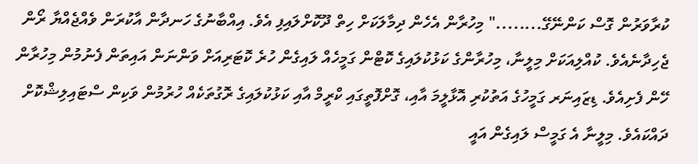ކުރާވަރުން ގޮސް ކަންނޭގޭ........" މިހުރާން އެހެން ދިމާލަކަށް ހިތް ދޫކޮށްލައިފި އެވެ. އިއްބާނުގެ ހަނދާން އާކުރަން ވެއްޖެއްޔާ ރޯން ޖެހިދާނެއެވެ. ކުއްލިއަކަށް މިލީނާ، މިހުރާންގެ ކަޅުކުލައިގެ ކޮޓްން ގަމީހެއް ލައިގެން ހުރެ ކޮޓަރިއަށް ވަންނަން އައިތަން ފެނުމުން މިހުރާން ހޭން ފެށިއެވެ. ޑިޒައިނަރ ގަމީހުގެ އަތުކުރި އޮޅާލީމަ އާއި، ގޮށްފޮތީގައި ކްރީމް އާއި ކަޅުކުލައިގެ ރޮގުތަކެއް ހުރުމުން ވަކިން ސްޓައިލިޝްކޮށް ދައްކައެވެ. މިލީނާ އެ ގަމީސް ލައިގެން އައީ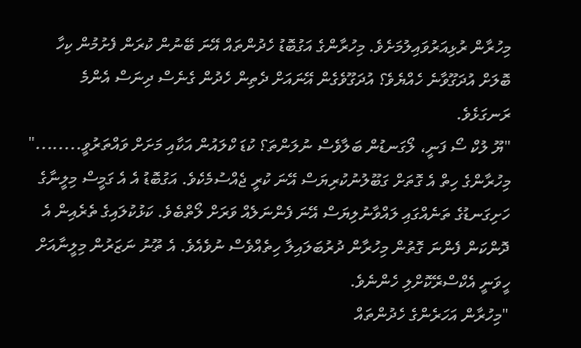މިހުރާން ރުޅިއަރުވައިލުމަށެވެ. މިހުރާންގެ އަގުބޮޑު ހެދުންތައް އޭނަ ބޭނުން ކުރަން ފެށުމުން ކިހާ ބޮލަށް އުދަގޫވާނެ ހެއްޔެވެ؟ އުދަގޫވެގެން އޭނައަށް ދެތިން ހެދުން ގެނެސް ދިނަސް އެންމެ ރަނގަޅެވެ.
"ޔޫ ލުކް ސޯ ފަނީ، ލޯގަނޑުން ބަލާވެސް ނުލަންތަ؟ ކުޑަ ކްލައުން އަކާއި މަށަށް ވައްތަރުވީ........" މިހުރާންގެ ހިތް އެ ގޮތަށް ގަބޫލުނުކުރިޔަސް އޭނަ ކުރީ ޖެއްސުމެކެވެ. އަގުބޮޑު އެ އެ ގަމީސް މިލީނާގެ ހަށިގަނޑުގެ ތަނެއްގައި ލައްވާނުލިޔަސް އޭނަ ފެންނަލެއް ވަރަށް ލޯތްބެވެ. ކަޅުކުލައިގެ ތެރެއިން އެ ދޮންކަން ފެންނަ ގޮތުން މިހުރާން ދުރުބަލައިލާ ހިތެއްވެސް ނުވެއެވެ. އެ ތޫނު ނަޒަރުން މިލީނާއަށް ހީވަނީ އެކްސްރޭކޮށްލި ހެންނެވެ.
"މިހުރާން އަހަރެންގެ ހެދުންތައް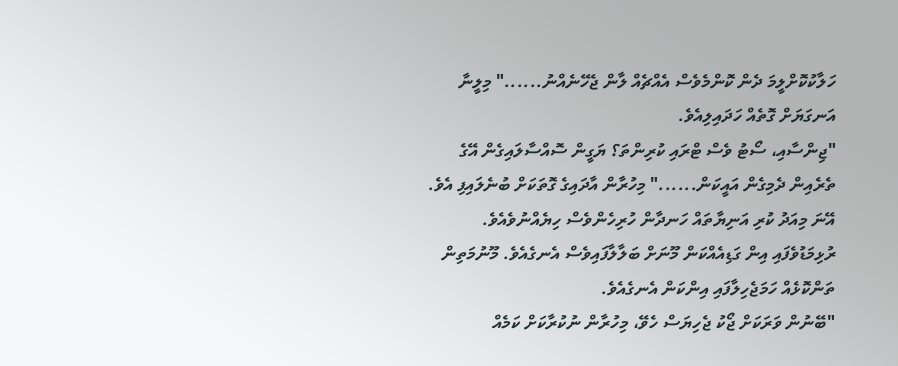ހަލާކުކޮށްލީމަ ދެން ކޮންމެވެސް އެއްޗެއް ލާން ޖެހޭނެއްނު......" މިލީނާ އަނގަޔަށް ގޮތެއް ހަދައިލިއެވެ.
"ޖިންސާއި، ސޯޓު ވެސް ޓްރައި ކުރިންތަ؟ ޔަގީން ސޮއްސާލައިގެން އޭގެ ތެރެއިން ދެމިގެން އައީކަން......" މިހުރާން އާދައިގެ ގޮތަކަށް ބުނެލައިފި އެވެ. އޭނަ މިއަދު ކުރި އަނިޔާތައް ހަނދާން ހުރިހެންވެސް ހިޔެއްނުވެއެވެ. ރުޅިމަޑުވެފައި އިން ގަޑިއެއްކަން މޫނަށް ބަލާލާފައިވެސް އެނގެއެވެ. މޫނުމަތިން ތަންކޮޅެއް ހަމަޖެހިލާފައި އިންކަން އެނގެއެވެ.
"ބޭނުން ވަރަކަށް ޖޯކު ޖެހިޔަސް ހެވޭ، މިހުރާން ނުކުރާކަށް ކަމެއް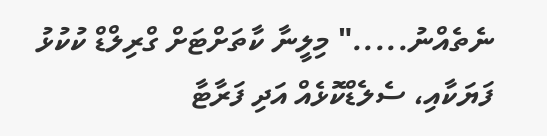ނެތެއްނު....." މިލީނާ ކާތަށްޓަށް ގްރިލްޑް ކުކުޅު ފަޔަކާއި، ސެލެޑްކޮޅެއް އަދި ފަރާޓާ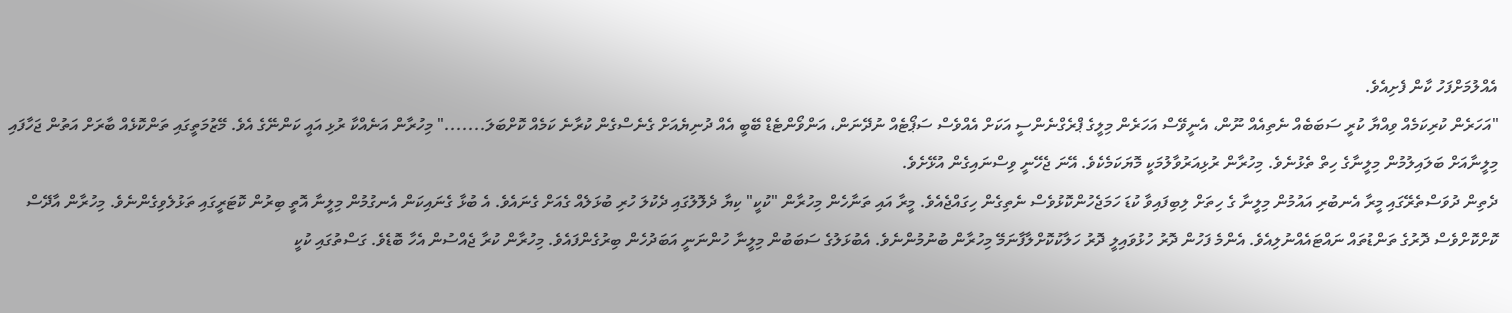އެއްލުމަށްފަހު ކާން ފެށިއެވެ.
"އަހަރެން ކުރިކަމެއް ވިއްޔާ ކުރީ ސަބަބެއް ނެތިއެއް ނޫން، އެނީވޭސް އަހަރެން މިލީގެ ޕްރެގްނެންސީ އަކަށް އެއްވެސް ސަޕޯޓެއް ނުދޭނަން، އަންވޯންޓެޑް ބޭބީ އެއް ދުނިޔެއަށް ގެނެސްގެން ކުރާނެ ކަމެއް ކޮށްބަލަ......." މިހުރާން އަނެއްކާ ރުޅި އައީ ކަންނޭގެ އެވެ. މޭޒުމަތީގައި ތަންކޮޅެއް ބާރަށް އަތުން ޖަހާފައި މިލީނާއަށް ބަލައިލުމުން މިލީނާގެ ހިތް ތެޅުނެވެ. މިހުރާން ރުޅިއަރުވާލުމަކީ މޮޔަކަމެކެވެ. އޭނަ ޖެހޭނީ ވިސްނައިގެން އުޅޭށެވެ.
ދެތިން ދުވަސްތެރޭގައި މީރާ އެނބުރި އައުމުން މިލީނާ ގެ ހިތަށް ލިބިފައިވާ ކުޑަ ހަމަޖެހުންކޮޅުވެސް ނެތިގެން ހިގައްޖެއެވެ. މީރާ އައި ތަނާހެން މިހުރާން "ކުކީ" ކިޔާ ދެލޮލުގައި ދެކުލަ ހުރި ބުޅަލެއް ގެއަށް ގެނައެވެ. އެ ބުޅާ ގެނައިކަން އެނގުމުން މިލީނާ އޮތީ ބިރުން ކޮޓަރީގައި ތަޅުލެވިގެންނެވެ. މިހުރާން އާދޭސް ކޮށްކޮށްވެސް ދޮރުގެ ތަންޑުތައް ނައްޓައެއްނުލިއެވެ. އެންމެ ފަހުން ދޮރު ހުޅުވައިލީ ދޮރު ހަލާކުކޮށްލާފާނަމޭ މިހުރާން ބުނުމުންނެވެ. އެބުޅަލުގެ ސަބަބުން މިލީނާ ހުންނަނީ އަބަދުހެން ބިރުގެންފައެވެ. މިހުރާން ކުރާ ޖެއްސުން އެހާ ބޮޑެވެ. ގަސްތުގައި ކުކީ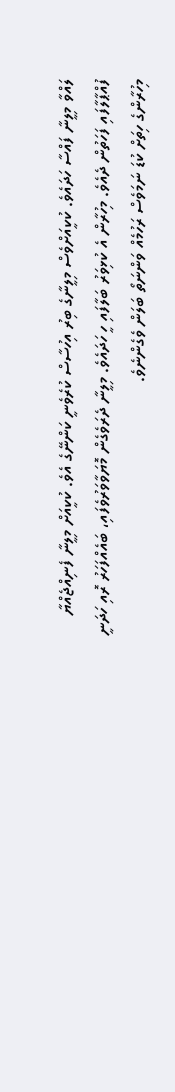ލައްވާ މިލީނާ ފައްސާ ހަދައެވެ. ކުކީއަށްވެސް މިލީނާގެ ބިރު އިހުސާސް ކުރެވެނީ ކަންނޭގެ އެވެ. ކުކީއަށް މިލީނާ ފެނިއްޖެއްޔާ ފުއްޕާލާފައި ފަހަތުން ދެއެވެ. މިހުރާން އެ ކުޅިވަރު ބަލާފައި ހީ ހަދައެވެ. މިލީނާ ދެރަވެގެން މޮޔަވާވަރުވެފައި، ބައެއްފަހަރު ރޮއި ހަދަނީ މިހުރާންގެ ހިތަށް ކުޑަ ނަމަވެސް ރަހުމެއް ވަންނަތޯ ބަލަން ވެގެންނެވެ.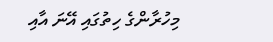މިހުރާންގެ ހިތުގައި އޭނަ އާއި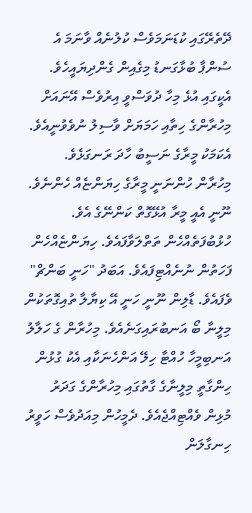ދޭތެރޭގައި ކުޑަނަމަވެސް ކުލުނެއް ވާނަމަ އެ ސުންޕާ ބުޅާގަނޑު މިގެއިން ގެންދިޔައީހެވެ. އެކީގައި އުޅެ މިހާ ދުވަސްވީ އިރުވެސް އޭނައަށް މިހުރާންގެ ހިތާއި ހަމަޔަށް ވާސިލު ނުވެވުނީއެވެ. އެކަމަކު މީރާގެ ނަސީބު ހާދަ ރަނގަޅެވެ.
މިހުރާން ހުންނަނީ މީރާގެ ހިޔަންޏެއް ހެންނެވެ. ނޫނީ އެއީ މީރާ އުޅޭގޮތް ކަންނޭގެ އެވެ. ހުޅުބުފަތެއްހެން ތަތްލަވާފައެވެ. ހިޔަންޏެއްހެން ފަހަތުން ނުނެއްޓިފައެވެ. އަބަދު "ހަނީ ބަންޗް" ވެފައެވެ. ޑާލިން ނޫނީ ހަނީ އޭ ކިޔާލާ ތުއިގޮތަކުން މިލީނާ ބޯ އަނބުރައިގަނެއެވެ. މިހުރާން ގެ ހަލާލު އަނބިމީހާ ހުއްޓާ ހިލޭ އަންހެނަކާއި އެކު ގުޅުން ހިންގާތީ މިލީނާގެ ގާތުގައި މިހުރާންގެ ގަދަރު މުޅިން ވެއްޓިއްޖެއެވެ. ދެމީހުން މިއަދުވެސް ހަވީރު ހިނގާލަން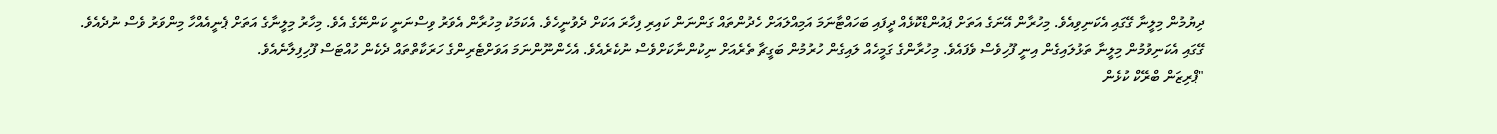ދިޔުމުން މިލީނާ ގޭގައި އެކަނިވިއެވެ. މިހުރާން އޭނަގެ އަތަށް ޕައުންޑްކޮޅެއް ދީފައި ބަހައްޓާނަމަ އަމިއްލައަށް ހެދުންތައް ގަންނަން ކައިރި ފިހާރަ އަކަށް ދެވުނީހެވެ. އެކަމަކު މިހުރާން އެވަރު ވިސްނަނީ ކަންނޭގެ އެވެ. މިހާރު މިލީނާގެ އަތަށް ޕެނީއެއްހާ މިންވަރު ވެސް ނުދެއެވެ.
ގޭގައި އެކަނިވުމުން މިލީނާ ތަޅުލައިގެން އިނީ ފޫހިވެސް ވެފައެވެ. މިހުރާންގެ ގަމީހެއް ލައިގެން ހުރުމުން ބަގީޗާ ތެރެއަށް ނިކުންނާކަށްވެސް ނުކެރެއެވެ. އެހެންނޫންނަމަ އަވަށްޓެރިންގެ ހަރަކާތްތައް ދެކެން ހުއްޓަސް ފޫހިފިލާނެއެވެ.
"ޕްރިޒަން ބްރޭކް ކުޅެން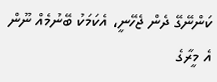ކަންނޭގޭ ދެން ޖެހޭނީ، އެކަމަކު ބޭނުމެއް ނޫން އެ މީރާގެ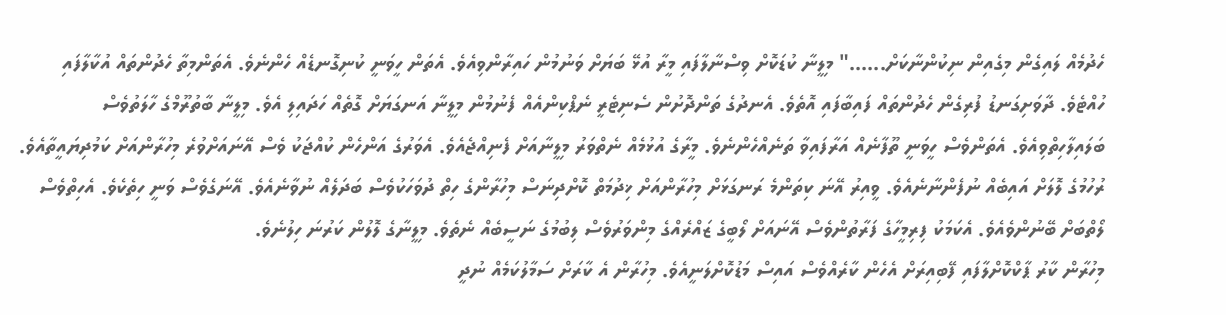ހެދުމެއް ލައިގެން މިގެއިން ނިކުންނާކަށް......" މިލީނާ ކުޑަކޮށް ވިސްނާލާފައި މީރާ އުޅޭ ބަޔަށް ވަނުމުން ހައިރާންވިއެވެ. އެތަން ހީވަނީ ކުނިގޮނޑެއް ހެންނެވެ. އެތަންމިތާ ހެދުންތައް އުކާލާފައި ހުއްޓެވެ. ދާވަށިގަނޑު ފުރިގެން ހެދުންތައް ފައިބާފައި އޮތެވެ. އެނދުގެ ތަންދޮށުން ސެނިޓެރީ ނެޕްކިންއެއް ފެނުމުން މިލީނާ އަނގަޔަށް ގޮތެއް ހަދައިލި އެވެ. މިލީނާ ބާތުރޫމްގެ ހާލަތުވެސް ބަލައިލާހިތްވިއެވެ. އެތަންވެސް ހީވަނީ ތޫފާނެއް އަރާފައިވާ ތަނެއްހެންނެވެ. މީރާގެ އުޅުމެއް ނެތްވަރު މިލީނާއަށް ފެނިއްޖެއެވެ. އެވަރުގެ އަންހެން ކުއްޖަކު ވެސް އޭނައަށްވުރެ މިހުރާންއަށް ކަމުދިޔައީތާއެވެ. ރުހުމުގެ ލޮލަށް އައިބެއް ނުފެންނާނެއެވެ. ވީއިރު އޭނަ ކިތަންމެ ރަނގަޅަށް މިހުރާންއަށް ޚިދުމަތް ކޮށްދިނަސް މިހުރާންގެ ހިތް ދުވަހަކުވެސް ބަދަލެއް ނުވާނެއެވެ. އޭނަގެވެސް ވަނީ ހިތެކެވެ. އެހިތްވެސް ލޯތްބަށް ބޭނުންވެއެވެ. އެކަމަކު ފިރިމީހާގެ ފަރާތުންވެސް އޭނައަށް ލޯބީގެ ޒައްރެއްގެ މިންވަރުވެސް ލިބުމުގެ ނަސީބެއް ނެތެވެ. މިލީނާގެ ލޮލުން ކަރުނަ ހިލުނެވެ.
މިހުރާން ކާރު ޕާކްކޮށްލާފައި ފޭބިއިރަށް އެހެން ކާރެއްވެސް އައިސް މަޑުކޮށްލަނީއެވެ. މިހުރާން އެ ކާރަށް ސަމާލުކަމެއް ނުދީ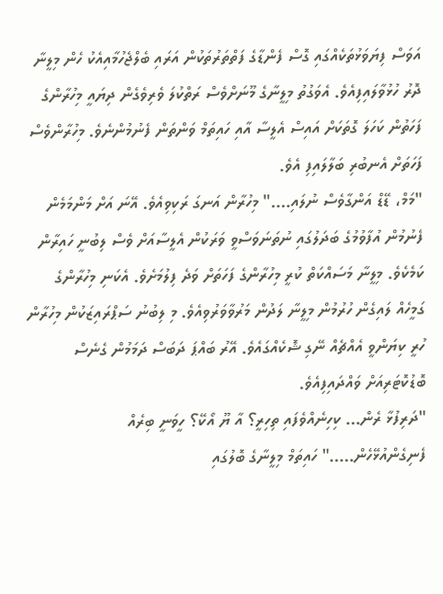އަވަސް ފިޔަވަޅުތަކެއްގައި ގޮސް ފެންޑާގެ ފަތްތަރުތަކުން އަރައި ބެލްޖެހުމާއިއެކު ހެން މިލީނާ ދޮރު ހުޅުވާލައިފިއެވެ. އެވަގުތު މިލީނާގެ މޫނަށްވެސް ރަތްކުލަ ވެރިވެގެން ދިޔައީ މިހުރާންގެ ފަހަތުން ކަހަލަ ގޮތަކަށް އައިސް އެލީސާ އާއި ހައިތަމް ވަންތަން ފެނުމުންނެވެ. މިހުރާންވެސް ފަހަތަށް އެނބުރި ބަލާލައިފި އެވެ.
"މަމް، ޑޭޑް އަންގާވެސް ނުލައި...." މިހުރާން އަނގަ ރަކިވިއެވެ. އޭނަ އަށް މަންމަމެން ފެނުމުން އުފާވުމުގެ ބަދަލުގައި ނުތަނަވަސްވީ ވަރަކުން އެލީސާއަށް ވެސް ލިބުނީ ހައިރާން ކަމެކެވެ. މިލީނާ މަސައްކަތް ކުރީ މިހުރާންގެ ފަހަތަށް ވަދެ ފިލުމަށެވެ. އެކަނި މިހުރާންގެ ގަމީހެއް ލައިގެން ހުރުމުން މިލީނާ ލަދުން މަރުވާވަރުވިއެވެ. މި ލިބުނު ސަޕްރައިޒަކުން މިހުރާން ހުރީ ކިޔަންވީ އެއްޗެއް ނޭގި ޝޮކެއްގައެވެ. އޭރު ބައްޕަ ދަބަސް ދަމަމުން ގެނެސް ބޮޑުކޮޓަރިއަށް ވައްދައިފިއެވެ.
"ދަރިފުޅާ ރެން... ކިހިނެއްވެފައި ތިހިރީ؟ އާ ޔޫ އޯކޭ؟ ހީވަނީ ބިރެއް ފެނިގެންއުޅޭހެން....." ހައިތަމް މިލީނާގެ ބޮލުގައި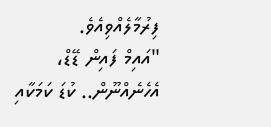ފިރުމާލެއްވިއެވެ.
"އައިމް ފައިން ޑޭޑް، އެހެނެއްނޫން.. ކުޑަ ކަމަކާއި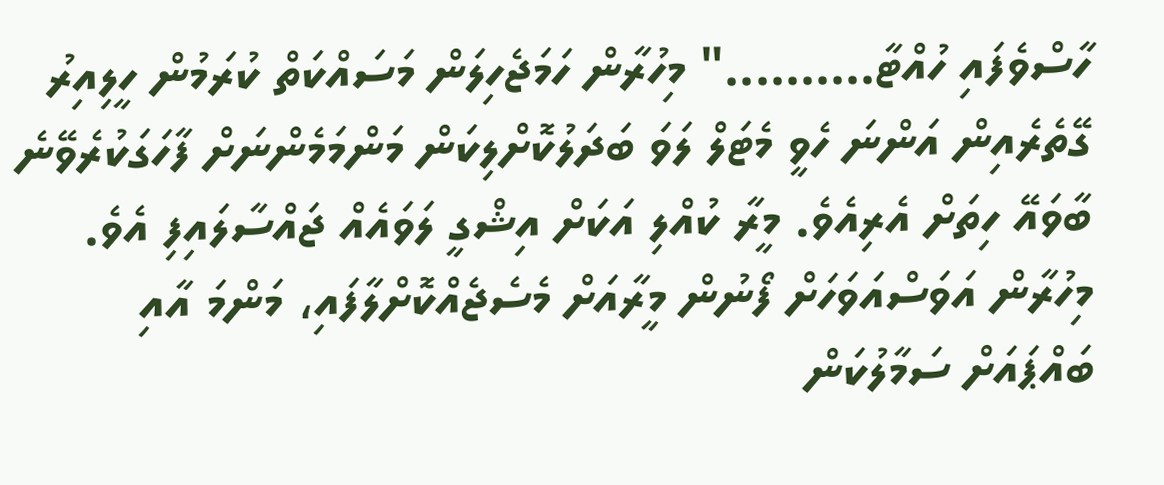ހާސްވެފައި ހުއްޓާ.........." މިހުރާން ހަމަޖެހިލަން މަސައްކަތް ކުރަމުން ހީލިއިރު ގޭތެރެއިން އަންނަ ހެވީ މެޓަލް ލަވަ ބަދަލުކޮށްލިކަން މަންމަމެންނަށް ފާހަގަކުރެވޭނެ ބާވައޭ ހިތަށް އެރިއެވެ. މީރާ ކުއްލި އަކަށް އިޝްގީ ލަވައެއް ޖައްސާލައިފި އެވެ. މިހުރާން އަވަސްއަވަހަށް ފޯނުން މީރާއަށް މެސެޖެއްކޮށްލާފައި، މަންމަ އާއި ބައްޕައަށް ސަމާލުކަން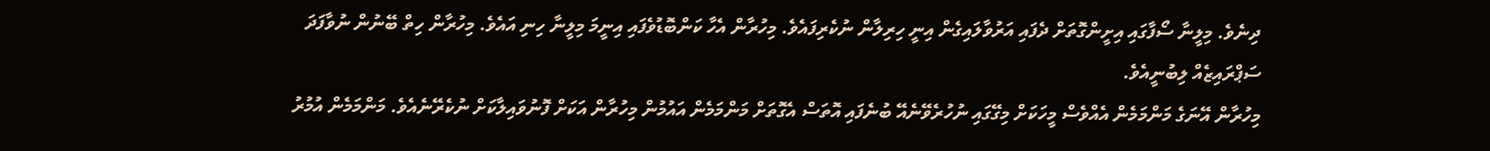ދިނެވެ. މިލީނާ ސޯފާގައި އިށީންގޮތަށް ދެފައި އަރުވާލައިގެން އިނީ ހިރިލާން ނުކެރިފައެވެ. މިހުރާން އެހާ ކަންބޮޑުވެފައި އިނީމަ މިލީނާ ހިނި އައެވެ. މިހުރާން ހިތް ބޭނުން ނުވާފަދަ ސަޕްރައިޒެއް ލިބުނީއެވެ.
މިހުރާން އޭނަގެ މަންމަމެން އެއްވެސް މީހަކަށް މިގޭގައި ނުހުރެވޭނެއޭ ބުނެފައި އޮތަސް އެގޮތަށް މަންމަމެން އައުމުން މިހުރާން އަކަށް ފޮނުވައިލާކަށް ނުކެރޭނެއެވެ. މަންމަމެން އުމުރު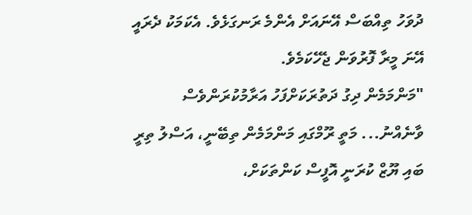ދުވަހު ތިއްބަސް އޭނައަށް އެންމެ ރަނގަޅެވެ. އެކަމަކު ދެރައީ އޭނަ މީރާ ފޮރުވަން ޖެހޭކަމެވެ.
"މަންމަމެން ދިގު ދަތުރަކަށްފަހު އަރާމުކުރަންވެސް ވާނެއްނު... މަތީ ރޫމްގައި މަންމަމެން ތިބޭނީ، އަސްލު ތިރީ ބައި ޔޫޒް ކުރަނީ އޮފީސް ކަންތަކަށް،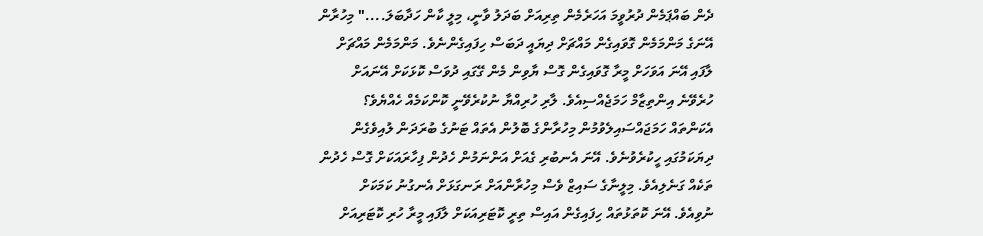ދެން ބައްޕަމެން ދުރުވީމަ އަހަރެމެން ތިރިއަށް ބަދަލު ވާނީ، މިލީ ކާން ހަދާބަލަ...." މިހުރާން އޭނަގެ މަންމަމެން ގޮވައިގެން މައްޗަށް ދިޔައީ ދަބަސް ހިފައިގެންނެވެ. މަންމަމެން މައްޗަށް ލާފައި އޭނަ އަވަހަށް މީރާ ގޮވައިގެން ގޮސް ޔާވިން މެން ގޭގައި ދުވަސް ކޮޅަކަށް އޭނައަށް ހުރެވޭނެ އިންތިޒާމް ހަމަޖެއްސިއެވެ. ލާރި ހުރިއްޔާ ނުކުރެވޭނީ ކޮންކަމެއް ހެއްޔެވެ؟ އެކަންތައް ހަމަޖައްސައިލެވުމުން މިހުރާންގެ ބޮލުން އެތައް ޓަނުގެ ބުރަދަން ލުއިވެގެން ދިޔަކަމުގައި ހީކުރެވުނެވެ. އޭނަ އެނބުރި ގެއަށް އަންނަމުން ހެދުން ފިހާރައަކަށް ގޮސް ހެދުން ތަކެއް ގަނެލިއެވެ. މިލީނާގެ ސައިޒް ވެސް މިހުރާންއަށް ރަނގަޅަށް އެނގުނު ކަމަކަށް ނުވިއެވެ. އޭނަ ކޮތަޅުތައް ހިފައިގެން އައިސް ތިރީ ކޮޓަރިއަކަށް ލާފައި މީރާ ހުރި ކޮޓަރިއަށް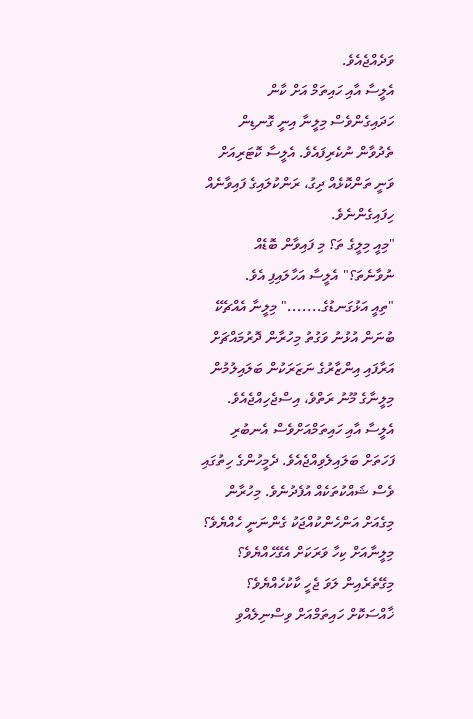ވަދެއްޖެއެވެ.
އެލީސާ އާއި ހައިތަމް އަށް ކާން ހަދައިގެންވެސް މިލީނާ އިނީ ގޮނޑިން ތެދުވާން ނުކެރިފައެވެ. އެލީސާ ކޮޓަރިއަށް ވަނީ ތަންކޮޅެއް ދިގު، ރަންކުލައިގެ ފައިވާނެއް ހިފައިގެންނެވެ.
"މިއީ މިލީގެ ތަ؟ މި ފައިވާން ބޮޑެއް ނުވާނެތަ؟" އެލީސާ އަހާލައިފި އެވެ.
"ތިއީ އަޅުގަނޑުގެ......." މިލީނާ އެއްޗެކޭ ބުނަން އުޅުނު ވަގުތު މިހުރާން ދޮރުމައްޗަށް އަރާފައި އިންޒާރުގެ ނަޒަރަކުން ބަލައިލުމުން މިލީނާގެ މޫނު ރަތްވެ، އިސްޖެހިއްޖެއެވެ. އެލީސާ އާއި ހައިތަމްއަށްވެސް އެނބުރި ފަހަތަށް ބަލައިލެވިއްޖެއެވެ. ދެމީހުންގެ ހިތުގައި ވެސް ޝައްކުތަކެއް އުފެދުނެވެ. މިހުރާން މިގެއަށް އަންހެންކުއްޖަކު ގެންނަނީ ހެއްޔެވެ؟ މިލީނާއަށް ކިހާ ވަރަކަށް އެގޭހެއްޔެވެ؟ މިގޭތެރެއިން ލަވަ ޖެހީ ކާކުހެއްޔެވެ؟ ޚާއްސަކޮށް ހައިތަމްއަށް ވިސްނިލެއްވި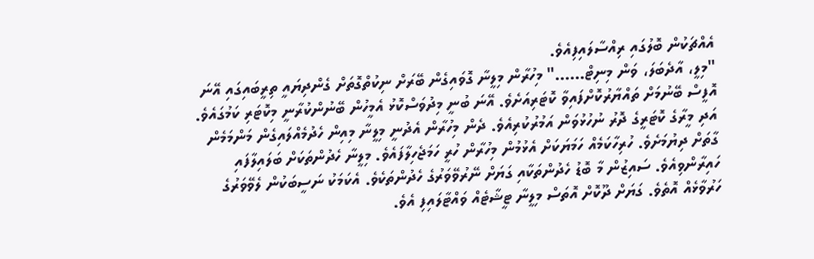އެއްޗަކުން ބޮލުގައި ރިއްސާލައިފިއެވެ.
"މިލީ، އާދެބަލަ، ވަން މިނިޓް......" މިހުރާން މިލީނާ ގޮވައިގެން ބޭރަށް ނިކުތްގޮތަށް ގެންދިޔައީ ތިރީބައިގައި އޭނަ އޮފީސް ބޭނުމަށް ތައްޔާރުކޮށްފައިވާ ކޮޓަރިއަށެވެ. އޭނަ ބުނީ މިދުވަސްކޮޅު އެމީހުން ބޭނުންކުރާނީ މިކޮޓަރި ކަމުގައެވެ. އަދި މީރާގެ ކޮޓަރީގެ ދޮރު ނުހުޅުވަން އަމުރުކުރިއެވެ. ދެން މިހުރާން އެދުނީ މިލީނާ މިއިން ހެދުމެއްލައިގެން މަންމަމެން ގާތަށް ދިޔުމަށެވެ. ހުރިހާކަމެއް ހަމަޔަކަށް އެޅުމުން މިހުރާން ހުރީ ހަމަޖެހިލާފައެވެ. މިލީނާ ހެދުންތަކަށް ބަލައިލާފައި ހައިރާންވިއެވެ. ސައިޒުން މާ ބޮޑު ހެދުންތަކާއި ގަޔަށް ނޭރުވޭވަރުގެ ހެދުންތަކެވެ. އެކަމަކު ނަސީބަކުން ލެވޭވަރުގެ ހަރުވާޅެއް އޮތެވެ. ގަޔަށް ދޫކޮށް އޮތަސް މިލީނާ ޓީޝާޓެއް ވައްޓާލައިފި އެވެ.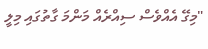"މިގޭ އެއްވެސް ސިއްރެއް މަންމަ ގާތުގައި މިލީ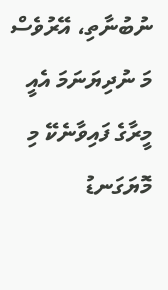ނުބުނާތި، އޭރުވެސް މަ ނުދިޔަނަމަ އެއީ މީރާގެ ފައިވާނެކޭ މި މޮޔަގަނޑު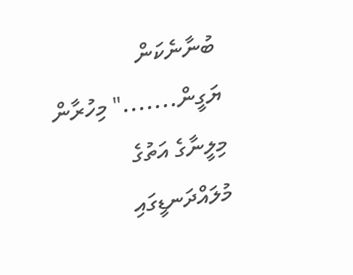ބުނާނެކަން ޔަގީން......." މިހުރާން މިލީނާގެ އަތުގެ މުލައްދަނޑީގައި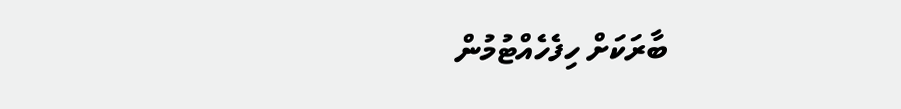ބާރަކަށް ހިފެހެއްޓުމުން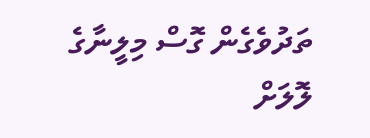ތަދުވެގެން ގޮސް މިލީނާގެ ލޮލަށް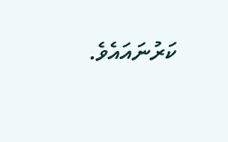ކަރުނައައެވެ.